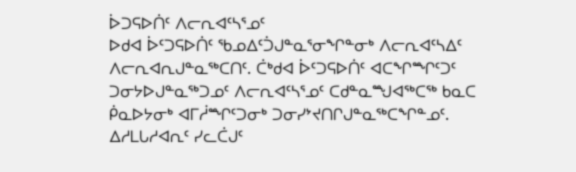ᐆᑐᕋᐅᑏᑦ ᐱᓕᕆᐊᑦᓴᕐᓄᑦ
ᐅᑯᐊ ᐆᑦᑐᕋᐅᑏᑦ ᖃᓄᐃᑦᑑᒍᓐᓇᕐᓂᖏᓐᓂᒃ ᐱᓕᕆᐊᑦᓴᐃᑦ ᐱᓕᕆᐊᕆᒍᓐᓇᖅᑕᑎᑦ. ᑖᒃᑯᐊ ᐆᑦᑐᕋᐅᑏᑦ ᐊᑕᖏᙱᑦᑐᑦ ᑐᓂᔭᐅᒍᓐᓇᖅᑐᓄᑦ ᐱᓕᕆᐊᑦᓴᕐᓄᑦ ᑕᑯᓐᓇᙳᐊᖅᑕᖅ ᑲᓇᑕ ᑮᓇᐅᔭᓂᒃ ᐊᒥᓲᙱᑦᑐᓂᒃ ᑐᓂᓯᔾᔪᑎᒋᒍᓐᓇᖅᑕᖏᓐᓄᑦ.
ᐃᓱᒪᒐᓱᐊᕆᑦ ᓯᓚᑖᒍᑦ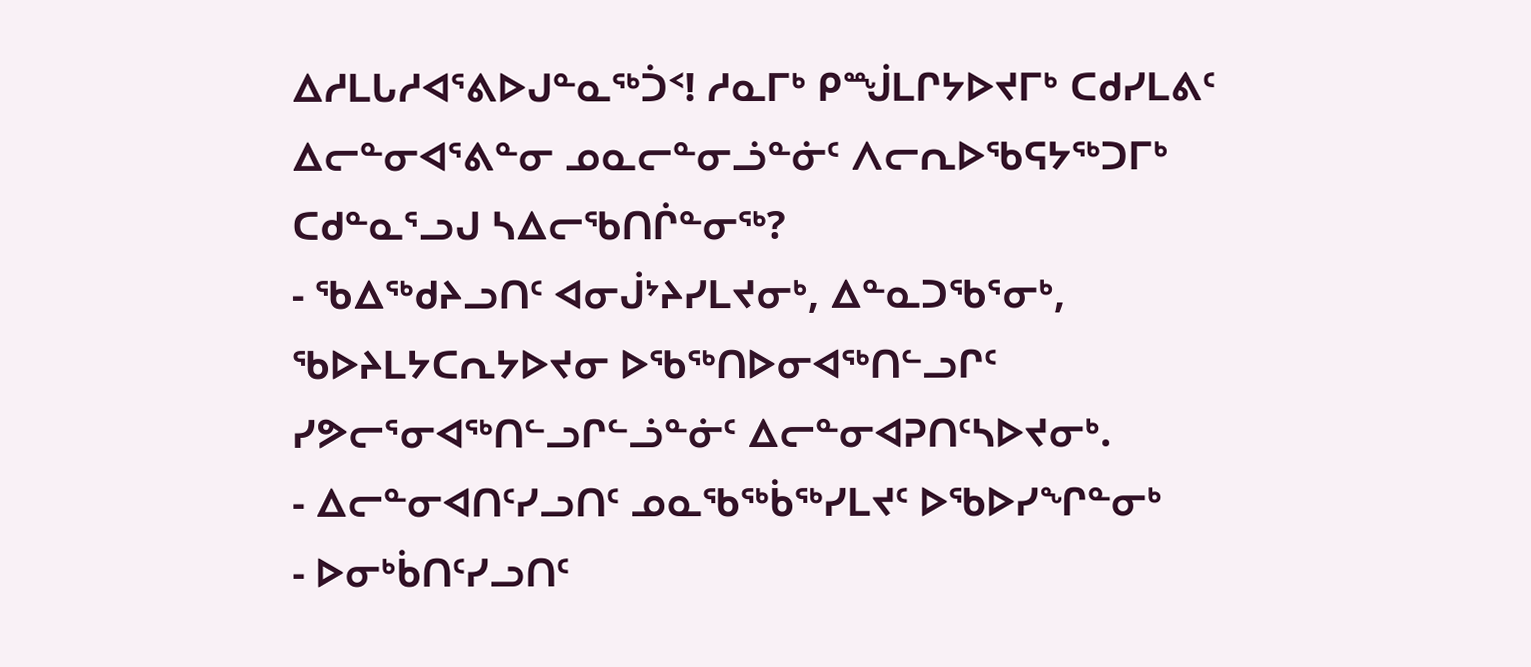ᐃᓱᒪᒐᓱᐊᕐᕕᐅᒍᓐᓇᖅᑑᑉ! ᓱᓇᒥᒃ ᑭᙴᒪᒋᔭᐅᔪᒥᒃ ᑕᑯᓯᒪᕕᑦ ᐃᓕᓐᓂᐊᕐᕕᓐᓂ ᓄᓇᓕᓐᓂᓘᓐᓃᑦ ᐱᓕᕆᐅᖃᕋᔭᖅᑐᒥᒃ ᑕᑯᓐᓇᕐᓗᒍ ᓴᐃᓕᖃᑎᒌᓐᓂᖅ?
- ᖃᐃᖅᑯᔨᓗᑎᑦ ᐊᓂᒎᔾᔨᓯᒪᔪᓂᒃ, ᐃᓐᓇᑐᖃᕐᓂᒃ, ᖃᐅᔨᒪᔭᑕᕆᔭᐅᔪᓂ ᐅᖃᖅᑎᐅᓂᐊᖅᑎᓪᓗᒋᑦ ᓯᕗᓕᕐᓂᐊᖅᑎᓪᓗᒋᓪᓘᓐᓃᑦ ᐃᓕᓐᓂᐊᕈᑎᑦᓴᐅᔪᓂᒃ.
- ᐃᓕᓐᓂᐊᑎᑦᓯᓗᑎᑦ ᓄᓇᖃᖅᑳᖅᓯᒪᔪᑦ ᐅᖃᐅᓯᖏᓐᓂᒃ
- ᐅᓂᒃᑳᑎᑦᓯᓗᑎᑦ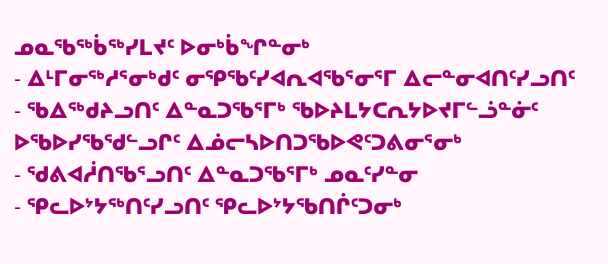ᓄᓇᖃᖅᑳᖅᓯᒪᔪᑦ ᐅᓂᒃᑳᖏᓐᓂᒃ
- ᐃᒻᒥᓂᖅᓱᕐᓂᒃᑯᑦ ᓂᕿᖃᑦᓯᐊᕆᐊᖃᕐᓂᕐᒥ ᐃᓕᓐᓂᐊᑎᑦᓯᓗᑎᑦ
- ᖃᐃᖅᑯᔨᓗᑎᑦ ᐃᓐᓇᑐᖃᕐᒥᒃ ᖃᐅᔨᒪᔭᑕᕆᔭᐅᔪᒥᓪᓘᓐᓃᑦ ᐅᖃᐅᓯᖃᖁᓪᓗᒋᑦ ᐃᓅᓕᓴᐅᑎᑐᖃᐅᕙᑦᑐᕕᓂᕐᓂᒃ
- ᖁᕕᐊᓲᑎᖃᕐᓗᑎᑦ ᐃᓐᓇᑐᖃᕐᒥᒃ ᓄᓇᑦᓯᓐᓂ
- ᕿᓚᐅᔾᔭᖅᑎᑦᓯᓗᑎᑦ ᕿᓚᐅᔾᔭᖃᑎᒌᑦᑐᓂᒃ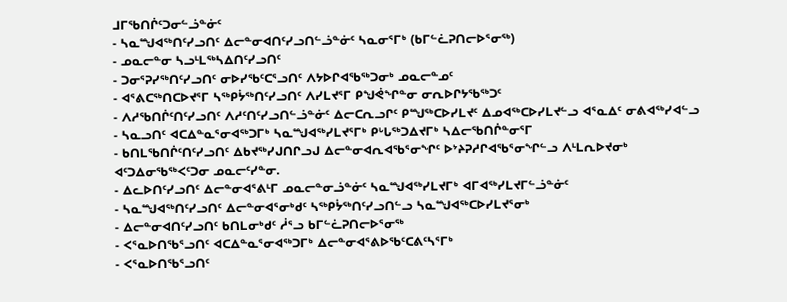ᒧᒥᖃᑎᒌᑦᑐᓂᓪᓘᓐᓃᑦ
- ᓴᓇᙳᐊᖅᑎᑦᓯᓗᑎᑦ ᐃᓕᓐᓂᐊᑎᑦᓯᓗᑎᓪᓘᓐᓃᑦ ᓴᓇᓂᕐᒥᒃ (ᑲᒥᓪᓛᕈᑎᓕᐅᕐᓂᖅ)
- ᓄᓇᓕᓐᓂ ᓴᓗᒻᒪᖅᓴᐃᑎᑦᓯᓗᑎᑦ
- ᑐᓂᕐᕈᓯᖅᑎᑦᓯᓗᑎᑦ ᓂᐅᓯᖃᑦᑕᕐᓗᑎᑦ ᐱᔭᐅᒋᐊᖃᖅᑐᓂᒃ ᓄᓇᓕᓐᓄᑦ
- ᐊᕐᕕᑕᖅᑎᑕᐅᔪᕐᒥ ᓴᖅᑭᔮᖅᑎᑦᓯᓗᑎᑦ ᐱᓯᒪᔪᕐᒥ ᑭᖑᕚᖏᓐᓂ ᓂᕆᐅᒋᔭᖃᖅᑐᑦ
- ᐱᓱᖃᑎᒌᑦᑎᑦᓯᓗᑎᑦ ᐱᓱᑦᑎᑦᓯᓗᑎᓪᓘᓐᓃᑦ ᐃᓕᑕᕆᓗᒋᑦ ᑭᙳᖅᑕᐅᓯᒪᔪᑦ ᐃᓄᐊᖅᑕᐅᓯᒪᔪᓪᓗ ᐊᕐᓇᐃᑦ ᓂᕕᐊᖅᓯᐊᓪᓗ
- ᓴᓇᓗᑎᑦ ᐊᑕᐃᓐᓇᕐᓂᐊᖅᑐᒥᒃ ᓴᓇᙳᐊᖅᓯᒪᔪᕐᒥᒃ ᑭᒡᒐᖅᑐᐃᔪᒥᒃ ᓴᐃᓕᖃᑎᒌᓐᓂᕐᒥ
- ᑲᑎᒪᖃᑎᒌᑦᑎᑦᓯᓗᑎᑦ ᐃᑲᔪᖅᓯᒍᑎᒋᓗᒍ ᐃᓕᓐᓂᐊᕆᐊᖃᕐᓂᖏᑦ ᐅᔾᔨᕈᓱᒋᐊᖃᕐᓂᖏᓪᓗ ᐱᒻᒪᕆᐅᔪᓂᒃ ᐊᑦᑐᐃᓂᖃᖅᐸᑦᑐᓂ ᓄᓇᓕᑦᓯᓐᓂ.
- ᐃᓚᐅᑎᑦᓯᓗᑎᑦ ᐃᓕᓐᓂᐊᕐᕕᒻᒥ ᓄᓇᓕᓐᓂᓘᓐᓃᑦ ᓴᓇᙳᐊᖅᓯᒪᔪᒥᒃ ᐊᒥᐊᖅᓯᒪᔪᒥᓪᓘᓐᓃᑦ
- ᓴᓇᙳᐊᖅᑎᑦᓯᓗᑎᑦ ᐃᓕᓐᓂᐊᕐᓂᒃᑯᑦ ᓴᖅᑭᔮᖅᑎᑦᓯᓗᑎᓪᓗ ᓴᓇᙳᐊᖅᑕᐅᓯᒪᔪᕐᓂᒃ
- ᐃᓕᓐᓂᐊᑎᑦᓯᓗᑎᑦ ᑲᑎᒪᓂᒃᑯᑦ ᓲᕐᓗ ᑲᒥᓪᓛᕈᑎᓕᐅᕐᓂᖅ
- ᐸᕐᓇᐅᑎᖃᕐᓗᑎᑦ ᐊᑕᐃᓐᓇᕐᓂᐊᖅᑐᒥᒃ ᐃᓕᓐᓂᐊᕐᕕᐅᖃᑦᑕᕕᑦᓴᕐᒥᒃ
- ᐸᕐᓇᐅᑎᖃᕐᓗᑎᑦ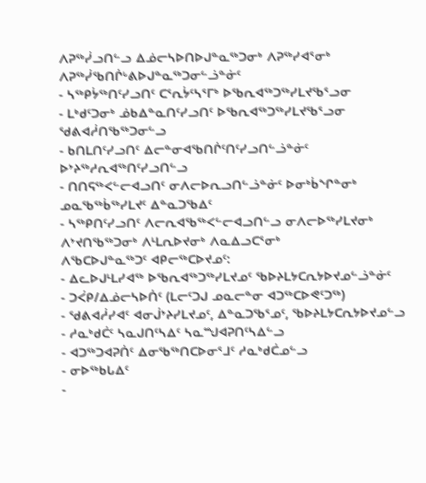ᐱᕈᖅᓰᓗᑎᓪᓗ ᐃᓅᓕᓴᐅᑎᐅᒍᓐᓇᖅᑐᓂᒃ ᐱᕈᖅᓯᐊᕐᓂᒃ ᐱᕈᖅᓰᖃᑎᒌᒡᕕᐅᒍᓐᓇᖅᑐᓂᓪᓘᓐᓃᑦ
- ᓴᖅᑭᔮᖅᑎᑦᓯᓗᑎᑦ ᑕᕐᕆᔮᑦᓴᕐᒥᒃ ᐅᖃᕆᐊᖅᑐᖅᓯᒪᔪᖃᕐᓗᓂ
- ᒪᒃᑯᑦᑐᓂᒃ ᓅᑲᐃᓐᓇᑎᑦᓯᓗᑎᑦ ᐅᖃᕆᐊᖅᑐᖅᓯᒪᔪᖃᕐᓗᓂ ᖁᕕᐊᓲᑎᖃᖅᑐᓂᓪᓗ
- ᑲᑎᒪᑎᑦᓯᓗᑎᑦ ᐃᓕᓐᓂᐊᖃᑎᒌᑦᑎᑦᓯᓗᑎᓪᓘᓐᓃᑦ ᐅᔾᔨᖅᓱᕆᐊᖅᑎᑦᓯᓗᑎᓪᓗ
- ᑎᑎᕋᖅᐸᓪᓕᐊᓗᑎᑦ ᓂᐱᓕᐅᕆᓗᑎᓪᓘᓐᓃᑦ ᐅᓂᒃᑳᖏᓐᓂᒃ ᓄᓇᖃᖅᑳᖅᓯᒪᔪᑦ ᐃᓐᓇᑐᖃᐃᑦ
- ᓴᖅᑭᑎᑦᓯᓗᑎᑦ ᐱᓕᕆᐊᖃᖅᐸᓪᓕᐊᓗᑎᓪᓗ ᓂᐱᓕᐅᖅᓯᒪᔪᓂᒃ ᐱᔾᔪᑎᖃᖅᑐᓂᒃ ᐱᒻᒪᕆᐅᔪᓂᒃ ᐱᓇᐃᓗᑕᕐᓂᒃ
ᐱᖃᑕᐅᒍᓐᓇᖅᑐᑦ ᐊᑭᓕᖅᑕᐅᔪᓄᑦ:
- ᐃᓚᐅᒍᒻᒪᓯᐊᖅ ᐅᖃᕆᐊᖅᑐᖅᓯᒪᔪᓄᑦ ᖃᐅᔨᒪᔭᑕᕆᔭᐅᔪᓄᓪᓘᓐᓃᑦ
- ᑐᐹᑭ/ᐃᓅᓕᓴᐅᑏᑦ (ᒪᓕᑦᑐᒍ ᓄᓇᓕᓐᓂ ᐊᑐᖅᑕᐅᕙᑦᑐᖅ)
- ᖁᕕᐊᓲᓯᐊᑦ ᐊᓂᒎᔾᔨᓯᒪᔪᓄᑦ, ᐃᓐᓇᑐᖃᕐᓄᑦ, ᖃᐅᔨᒪᔭᑕᕆᔭᐅᔪᓄᓪᓗ
- ᓱᓇᒃᑯᑖᑦ ᓴᓇᒍᑎᑦᓴᐃᑦ ᓴᓇᙳᐊᕈᑎᑦᓴᐃᓪᓗ
- ᐊᑐᖅᑐᐊᕈᑏᑦ ᐃᓂᖃᖅᑎᑕᐅᓂᕐᒧᑦ ᓱᓇᒃᑯᑖᓄᓪᓗ
- ᓂᐅᖅᑲᒐᐃᑦ
-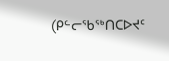(ᑭᓪᓕᖃᖅᑎᑕᐅᔪᑦ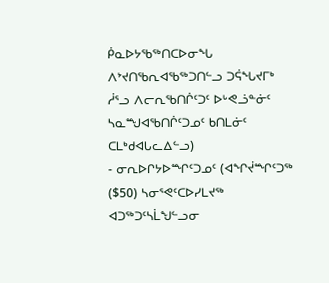ᑮᓇᐅᔭᖃᖅᑎᑕᐅᓂᖓ ᐱᔾᔪᑎᖃᕆᐊᖃᖅᑐᑎᓪᓗ ᑐᕌᖓᔪᒥᒃ ᓲᕐᓗ ᐱᓕᕆᖃᑎᒌᑦᑐᑦ ᐅᒡᕙᓘᓐᓃᑦ ᓴᓇᙳᐊᖃᑎᒌᑦᑐᓄᑦ ᑲᑎᒪᓃᑦ ᑕᒪᒃᑯᐊᒐᓚᐃᓪᓗ)
- ᓂᕆᐅᒋᔭᐅᙱᑦᑐᓄᑦ (ᐊᖏᔫᙱᑦᑐᖅ ($50) ᓴᓂᕐᕙᑦᑕᐅᓯᒪᔪᖅ ᐊᑐᖅᑐᑦᓴᒫᖑᓪᓗᓂ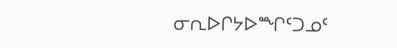ᓂᕆᐅᒋᔭᐅᙱᑦᑐᓄᑦ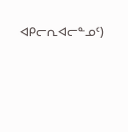ᐊᑭᓕᕆᐊᓕᓐᓄᑦ)